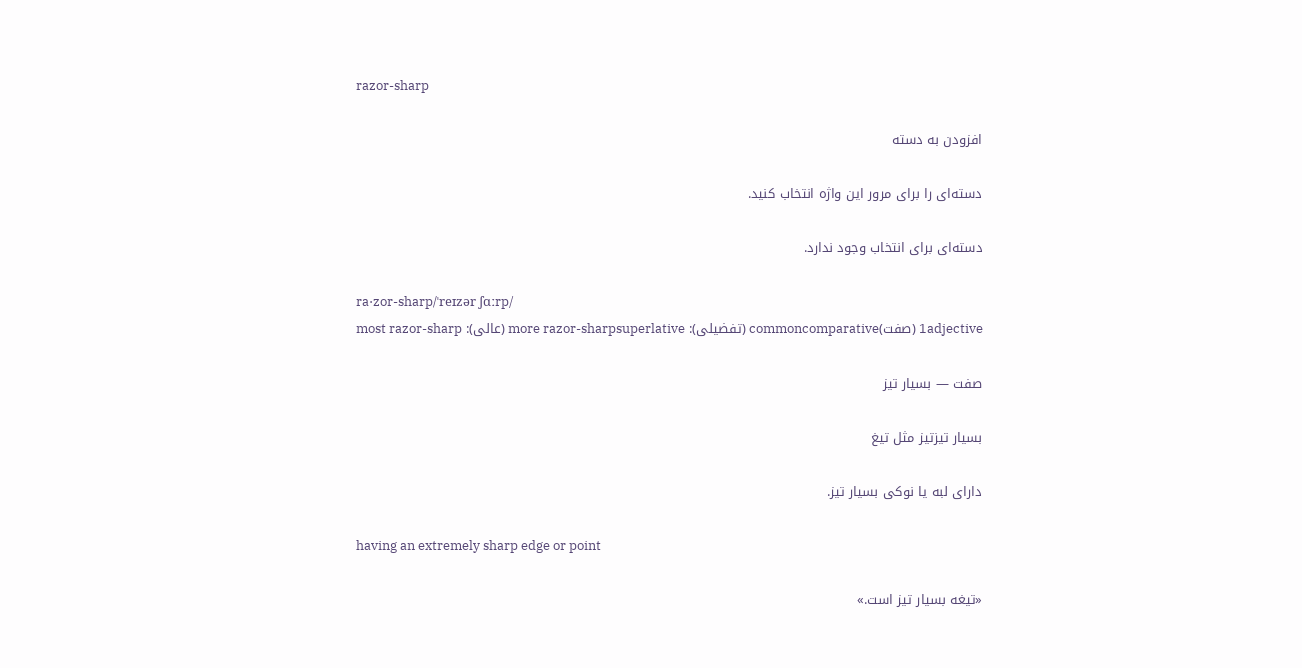razor-sharp

افزودن به دسته

دسته‌ای را برای مرور این واژه انتخاب کنید.

دسته‌ای برای انتخاب وجود ندارد.

ra·zor-sharp/ˈreɪzər ʃɑːrp/
1adjective (صفت)commoncomparative (تفضیلی): more razor-sharpsuperlative (عالی): most razor-sharp

صفت — بسیار تیز

بسیار تیزتیز مثل تیغ

دارای لبه یا نوکی بسیار تیز.

having an extremely sharp edge or point

«تیغه بسیار تیز است.»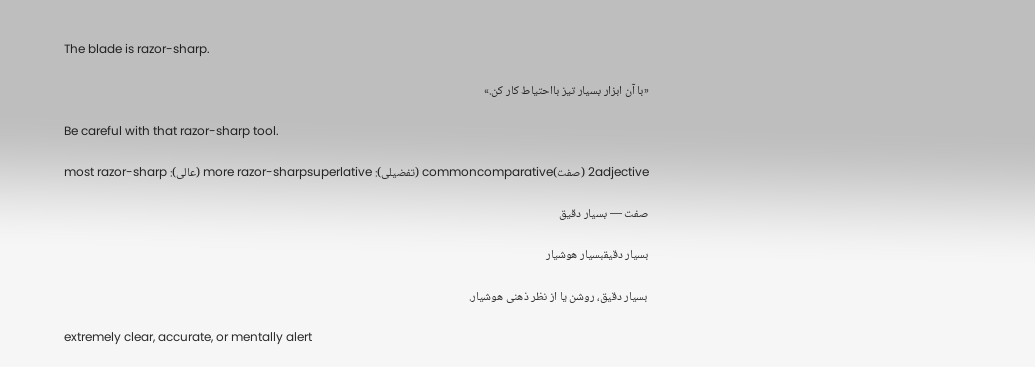The blade is razor-sharp.

«با آن ابزار بسیار تیز بااحتیاط کار کن.»

Be careful with that razor-sharp tool.

2adjective (صفت)commoncomparative (تفضیلی): more razor-sharpsuperlative (عالی): most razor-sharp

صفت — بسیار دقیق

بسیار دقیقبسیار هوشیار

بسیار دقیق، روشن یا از نظر ذهنی هوشیار.

extremely clear, accurate, or mentally alert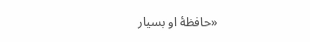«حافظهٔ او بسیار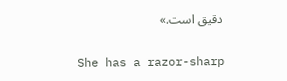دقیق است.»

She has a razor-sharp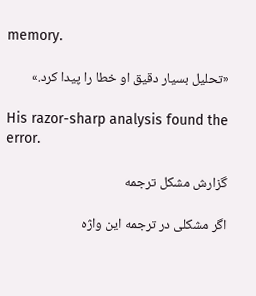memory.

«تحلیل بسیار دقیق او خطا را پیدا کرد.»

His razor-sharp analysis found the error.

گزارش مشکل ترجمه

اگر مشکلی در ترجمه این واژه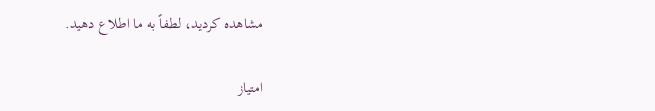مشاهده کردید، لطفاً به ما اطلاع دهید.

امتیاز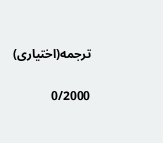ترجمه(اختیاری)

0/2000